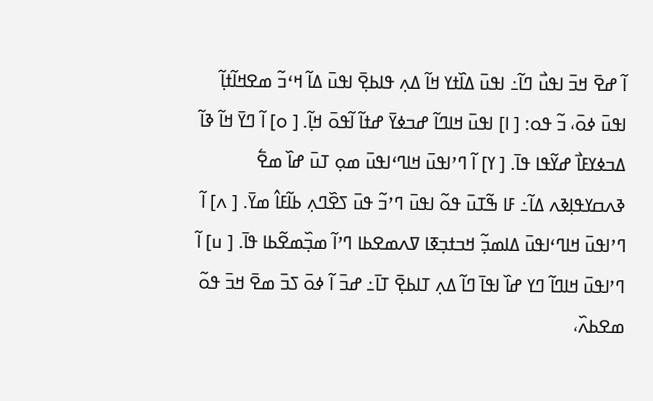ߊ߬ ߝߐ߫ ߞߏ߫ ߊߟߎ߯ ߣߊ߬߸ ߊߟߎ߫ ߡߊ߰ߙߌ ߞߊ߬ ߡߍ߲ ߟߊߕߐ߲߫ ߊߟߎ߫ ߡߊ߬ ߞߵߏ߬ ߘߐߞߊ߬ߙߊ߲߬ ߊߟߎ߫ ߦߋ߫، ߏ߬ ߟߋ: [ ߊ] ߊߟߎ߫ ߞߊߣߊ߬ ߝߏߦߌ߫ ߝߙߊ߬ ߊ߬ߟߋ߫ ߞߊ߲߬. [ ߋ] ߊ߬ ߣߌ߫ ߞߊ߬ ߢߊ߬ ߡߏߦߌߓߊ߯ ߝߌ߬ߟߊ ߟߊ߫. [ ߌ] ߊ߬ ߣߴߊߟߎ߫ ߞߊߣߵߊߟߎ߫ ߘߋ߲ ߠߎ߫ ߝߊ߰ ߘߐ߱ ߢߍߛߌߟߊ߲ߢߍ ߡߊ߬߸ ߓߊ ߒ߬ߠߎ߫ ߟߋ߬ ߊߟߎ߫ ߣߴߏ߬ ߟߎ߫ ߖߐ߰ߣߍ߲ ߕߊ߬ߓߊ߮ ߘߌ߫. [ ߍ] ߊ߬ ߣߴߊߟߎ߫ ߞߊߣߵߊߟߎ߫ ߡߊߘߏ߲߬ ߞߏߙߏ߲ߧߊ ߜߍߘߐߕߊ ߣߴߊ߬ ߘߏ߲߰ߘߐ߬ߕߊ ߟߊ߫. [ ߎ] ߊ߬ ߣߴߊߟߎ߫ ߞߊߣߊ߬ ߣߌ ߝߊ߰ ߊߟߊ߫ ߣߊ߬ ߡߍ߲ ߠߊߕߐ߲߫ ߠߊ߫߸ ߝߏ߫ ߊ߬ ߦߋ߫ ߖߏ߫ ߘߐ߫ ߞߏ߫ ߟߋ߬ ߘߐߕߍ߰،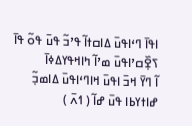ߊߟߊ߫ ߣߵߊߟߎ߫ ߡߊߛߙߊ߬ ߟߴߏ߬ ߟߎ߫ ߟߋ߬ ߟߊ߫ ߖߐ߲߰ߛߴߊߟߎ߫ ߘߴߊ߬ ߤߊߞߟߌߡߦߊ߫
ߊ߬ ߣߌ߫ ߞߏ߫ ߊߟߎ߫ ߞߊߣߵߊߟߎ߫ ߡߊߘߏ߲߬ ߝߊߙߌߕߊ ߟߎ߫ ߝߊ߬ ( ߗߍ߫ )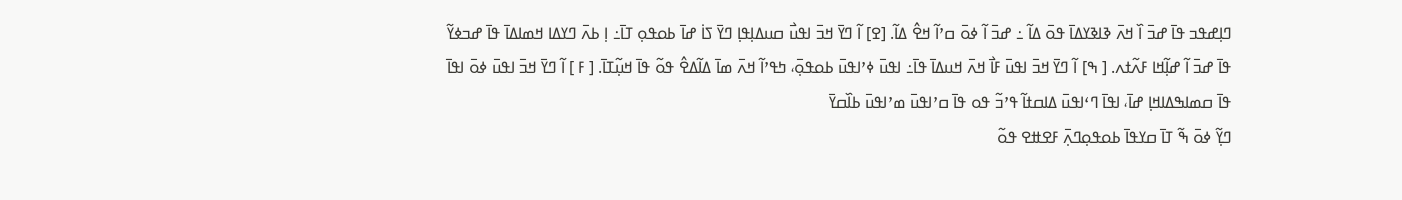ߣߊ߲ߝߟߏ ߟߊ߫ ߝߏ߫ ߊ߰ ߞߍ߫ ߢߊߢߌߡߊ߫ ߟߋ߫ ߡߊ߬ ߸ ߝߏ߫ ߊ߬ ߦߋ߫ ߛߴߊ߬ ߞߐ߮ ߡߊ߬. [ߐ] ߊ߬ ߣߌ߫ ߞߏ߫ ߊߟߎ߯ ߛߎߡߊ߲ߟߊ߲ ߣߌ߫ ߖߊ߭ ߝߊ߫ ߕߋߟߋ߲ ߠߊ߫߸ ߊ߲ ߕߍ߫ ߣߌߡߊ ߞߘߊߡߊ߫ ߟߊ߫ ߝߏߦߌ߬ ߟߊ߫ ߝߏ߫ ߊ߬ ߝߊ߲߬ߞߊ ߓߍ߬ߙߍ. [ ߒ] ߊ߬ ߣߌ߫ ߞߏ߫ ߊߟߎ߫ ߓߊ߯ ߞߍ߫ ߞߎߡߊ߫ ߟߊ߫߸ ߊߟߎ߫ ߦߴߊߟߎ߫ ߕߋߟߋ߲߫، ߤߟߴߊ߬ ߞߍ߫ ߘߊ߫ ߡߊ߬ߡߐ߮ ߟߋ߬ ߟߊ߫ ߞߎ߲߬ߠߊ߫. [ ߓ ] ߊ߬ ߣߌ߫ ߞߏ߫ ߊߟߎ߫ ߦߋ߫ ߊߟߊ߫ ߟߊ߫ ߛߘߊߒߡߊߞߊ߲ ߝߊ߫، ߊߟߊ߫ ߣߵߊߟߎ߫ ߡߊߛߙߊ߬ ߟߴߏ߬ ߟߋ ߟߊ߫ ߛߴߊߟߎ߫ ߘߴߊߟߎ߫ ߕߊ߰ߛߌ߫
ߣߌ߲߬ ߦߋ߫ ߒ߬ ߠߊ߫ ߛߌߟߊ߫ ߕߋߟߋ߲ߣߍ߲߫ ߓߐߚߐ ߟߋ߬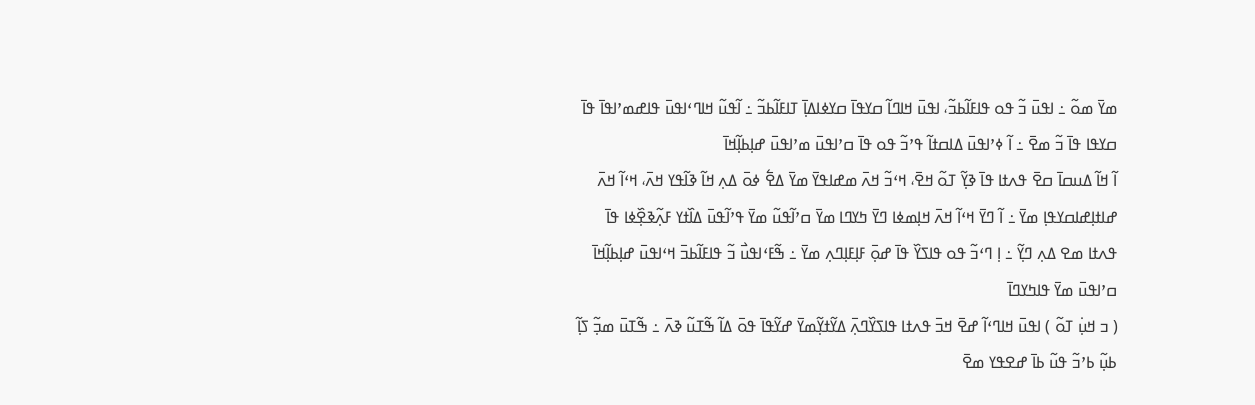ߘߌ߫ ߘߋ߬ ߸ ߊߟߎ߫ ߏ߬ ߟߋ ߟߊߓߊ߬ߕߏ߬، ߊߟߎ߫ ߞߊߣߊ߬ ߛߌߟߊ߫ ߛߌߦߊߡߊ߲߫ ߠߊߓߊ߬ߕߏ߬ ߸ ߊ߬ߟߎ߬ ߞߊߣߵߊߟߎ߫ ߟߊߝߘߴߊߟߊ߫ ߟߊ߫ ߛߌߟߊ ߟߊ߫ ߏ߬ ߘߐ߫ ߸ ߊ߬ ߦߴߊߟߎ߫ ߡߊߛߙߊ߬ ߟߴߏ߬ ߟߋ ߟߊ߫ ߛߴߊߟߎ߫ ߘߴߊߟߎ߫ ߝߊ߲ߕߊ߲߬ߞߊ߫
ߊ߬ ߞߊ߬ ߡߎߛߊ߫ ߛߐ߫ ߟߍߙߊ ߟߊ߫ ߢߌ߲߬ ߠߋ߬ ߞߐ߫، ߞߵߏ߬ ߞߍ߫ ߘߝߊߟߌ߫ ߘߌ߫ ߡߐ߱ ߦߋ߫ ߡߍ߲ ߞߊ߬ ߢߊ߬ߟߌ ߞߍ߫، ߞߵߊ߬ ߞߍ߫ ߝߊߙߊ߲ߝߊߛߌߟߊ߲ ߘߌ߫ ߸ ߊ߬ ߣߌ߫ ߞߵߊ߬ ߞߍ߫ ߞߊ߲ߘߦߊ ߣߌ߫ ߤߌߣߊ ߘߌ߫ ߛߴߊ߬ߟߎ߬ ߘߌ߫ ߟߴߊ߬ߟߎ߫ ߡߊ߰ߙߌ ߓߍ߲߬ߢߐ߲߰ߦߊ ߟߊ߫
ߟߍߙߊ ߘߐ ߡߍ߲ ߣߌ߲߬ ߸ ߊ߲ ߣߵߏ߬ ߟߋ ߟߊߖߌ߰ ߟߊ߫ ߝߋ߲߫ ߓߊ߲ߓߊ߲ߣߍ߲ ߘߌ߫ ߸ ߒ߬ߓߵߊߟߎ߯ ߏ߬ ߟߊߓߊ߬ߕߏ߫ ߞߵߊߟߎ߫ ߝߊ߲ߕߊ߲߬ߞߊ߫ ߛߴߊߟߎ߫ ߘߌ߫ ߟߊߤߌߣߊ߫
( ߏ ߞߎ߲߭ ߠߋ߬ ) ߊߟߎ߫ ߞߊߣߵߊ߬ ߝߐ߫ ߞߏ߫ ߟߍߙߊ ߟߊߖߌ߰ߣߍ߲߫ ߡߌ߬ߙߌ߲߬ߘߌ߫ ߝߌ߬ߟߊ߫ ߟߋ߫ ߡߊ߬ ߒ߬ߠߎ߬ ߢߍ߫ ߸ ߒ߬ߠߎ߫ ߘߏ߲߬ ߖߊ߲߬ ߕߎ߲߬ ߕߴߏ߬ ߟߎ߬ ߕߊ߫ ߝߐߟߌ ߘߐ߫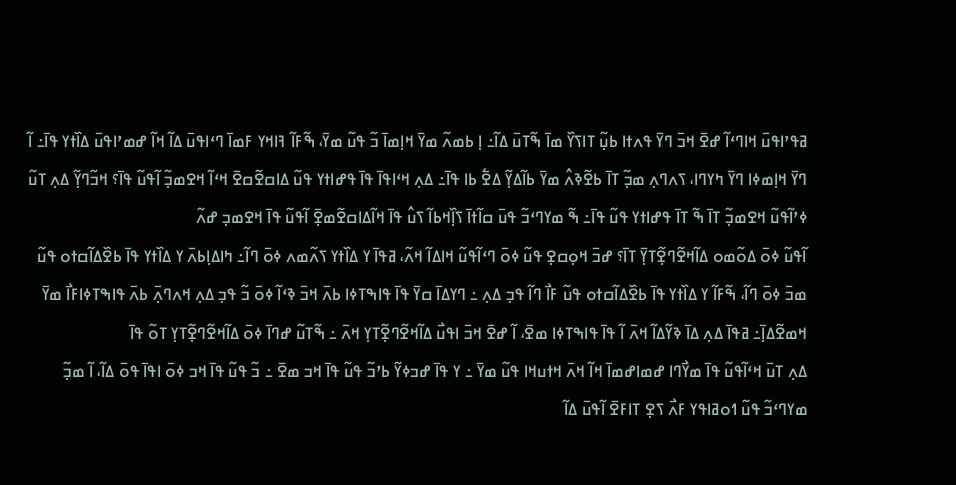ߥߟߴߊߟߎ߫ ߞߊߣߵߊ߬ ߝߐ߫ ߞߏ߫ ߣߌ߫ ߟߍߙߊ ߕߎ߲߬ ߠߊߖߌ߰ ߘߊ߫ ߒ߬ߠߎ߫ ߡߊ߬߸ ߊ߲ ߕߘߍ߬ ߘߌ߫ ߞߊ߲ߘߊ߫ ߏ߬ ߟߎ߬ ߘߌ߫، ߒ߬ߓߊ߬ ߔߊߞߌ ߓߘߊ߫ ߣߵߊߟߎ߫ ߡߊ߬ ߞߊ߬ ߝߘߴߊߟߎ߫ ߡߊ߰ߙߌ ߟߊ߫߸ ߊ߬ ߣߌ߫ ߞߊ߲ߘߦߊ ߣߌ߫ ߤߌߣߊ، ߖߍߣߍ߲ ߘߏ߲߬ ߠߊ߫ ߕߐ߬ߢߍ߮ ߘߌ߫ ߕߊ߬ߡߌ߲߬ ߡߐ߱ ߕߊ ߟߊ߫߸ ߡߍ߲ ߞߵߊߟߊ߫ ߟߊ߫ ߟߝߊߙߌ ߟߎ߬ ߡߊߛߐ߬ߛߐ߫ ߞߵߊ߬ ߞߐߘߏ߲߬ ߊ߬ߟߎ߬ ߟߊ߫؟ ߞߏ߬ߣߌ߲߬ ߡߍ߲ ߠߎ߬ ߦߴߊ߬ߟߎ߬ ߞߐߘߏ߲߬ ߠߊ߫ ߒ߬ ߠߊ߫ ߟߝߊߙߌ ߟߎ߬ ߟߊ߫߸ ߒ߬ ߘߌߣߵߏ߬ ߟߎ߫ ߛߊ߬ߙߊ߫ ߖߊ߲߰ߞߕߊ߬ ߖߎ߮ ߟߊ߫ ߞߊ߬ߡߊߛߐ߬ߘߐ߲߫ ߊ߬ߟߎ߬ ߟߊ߫ ߞߐߘߏ߲ ߝߍ߬
ߊ߬ߟߎ߬ ߦߋ߫ ߡߋ߬ߘߋ ߡߊ߬ߞߐ߬ߣߐ߲߬ߠߌ߲߫ ߠߊ߫؟ ߝߏ߫ ߞߋ߲ߛߐ߲ ߟߎ߬ ߦߋ߫ ߣߵߊ߬ߟߎ߬ ߞߊߡߊ߬ ߞߍ߬، ߥߟߊ߫ ߌ ߡߊ߰ߙߌ ߖߍ߬ߘߍ ߦߋ߫ ߣߊ߬߸ ߤߊߡߊ߲ߕߍ߫ ߌ ߡߊ߰ߙߌ ߟߊ߫ ߕߐ߰ߡߊ߬ߛߙߋ ߟߎ߬ ߘߏ߫ ߦߋ߫ ߣߊ߬، ߒ߬ߓߊ߬ ߌ ߡߊ߰ߙߌ ߟߊ߫ ߕߐ߰ߡߊ߬ߛߙߋ ߟߎ߬ ߓߊ߯ ߣߊ߬ ߟߏ߲ ߡߍ߲ ߸ ߣߌߡߊ߫ ߛߌ߫ ߟߊ߫ ߟߊߒߠߦߊ ߕߍ߫ ߞߏ߫ ߢߵߊ߬ ߦߋ߫ ߏ߬ ߟߏ߲ ߡߍ߲ ߞߍߣߍ߲߫ ߕߍ߫ ߟߊߒߠߦߊߓߊ߯ ߘߌ߫ ߞߘߐ߬ߡߊ߲߫߸ ߥߟߊ߫ ߡߍ߲ ߡߊ߫ ߢߌ߬ߡߊ߬ ߞߍ߫ ߊ߬ ߟߊ߫ ߟߊߒߠߦߊ ߘߐ߫، ߊ߬ ߝߐ߫ ߞߏ߫ ߊߟߎ߯ ߡߊ߬ߞߐ߬ߣߐ߲߬ߠߌ߲ ߞߍ߫ ߸ ߒ߬ߠߎ߬ ߝߣߊ߫ ߦߋ߫ ߡߊ߬ߞߐ߬ߣߐ߲߬ߠߌ߲ ߠߋ߬ ߟߊ߫
ߡߍ߲ ߠߎ߫ ߞߵߊ߬ߟߎ߬ ߟߊ߫ ߘߌ߯ߣߊ ߝߘߊߝߘߊ߫ ߞߊ߬ ߞߍ߫ ߞߙߎߞߊ ߟߎ߬ ߘߌ߫ ߸ ߌ ߟߊ߫ ߝߏߦߌ߬ ߕߴߏ߬ ߟߎ߬ ߟߊ߫ ߞߏ ߘߐ߫ ߸ ߏ߬ ߟߎ߬ ߟߊ߫ ߞߏ ߦߋ߫ ߊߟߊ߫ ߟߋ߫ ߡߊ߬، ߊ߬ ߘߏ߲߬ ߘߌߣߵߏ߬ ߟߎ߬ ߗߋߥߊߟߌ ߓߍ߯ ߖߐ߲ ߠߊߓߐ߫ ߊ߬ߟߎ߫ ߡߊ߬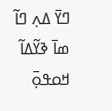ߣߌ߫ ߡߍ߲ ߣߊ߬ ߘߊ߫ ߢߌ߬ߡߊ߬ ߞߋߟߋ߲߫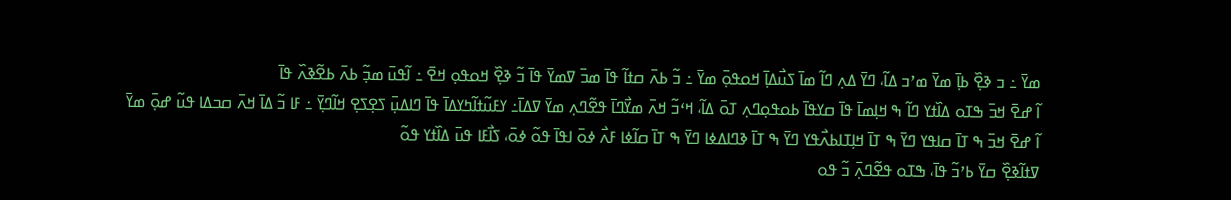ߘߌ߫ ߸ ߏ ߢߐ߲߰ ߕߊ߲߫ ߘߌ߫ ߘߴߏ ߡߊ߬، ߣߌ߫ ߡߍ߲ ߣߊ߬ ߘߊ߫ ߖߎ߯ߡߊ߲߫ ߞߋߟߋ߲߫ ߘߌ߫ ߸ ߏ߬ ߕߍ߫ ߛߙߊ߬ ߟߊ߫ ߘߏ߫ ߜߘߌ߫ ߟߊ߫ ߏ߬ ߢߐ߲߰ ߞߋߟߋ߲ ߞߐ߫ ߸ ߊ߬ߟߎ߫ ߘߏ߲߬ ߕߍ߫ ߕߐ߬ߢߍ߰ ߟߊ߫
ߊ߬ ߝߐ߫ ߞߏ߫ ߒߠߋ ߡߊ߰ߙߌ ߣߊ߬ ߒ ߞߊ߲ߘߊ߫ ߟߊ߫ ߛߌߟߊ߫ ߕߋߟߋ߲ߣߍ߲ ߠߋ߫ ߡߊ߬، ߞߵߏ߬ ߞߍ߫ ߘߌ߯ߣߊ߫ ߟߐ߬ߣߍ߲ ߘߌ߫ ߜߡߊ߫߸ ߌߓߎ߬ߙߊ߬ߤߌߡߊ߫ ߟߊ߫ ߣߊߡߎ߲߫ ߖߐ߲ߖߐ߲ ߞߊ߬ߣߌ߲߫ ߸ ߓߊ ߏ߬ ߡߊ߫ ߞߍ߫ ߛߏߡߊ ߟߎ߬ ߝߋ߲߫ ߘߌ߫
ߊ߬ ߝߐ߫ ߞߏ߫ ߒ ߠߊ߫ ߛߊߟߌ ߣߌ߫ ߒ ߠߊ߫ ߞߊ߲ߠߊߕߍ߯ߟߌ ߣߌ߫ ߒ ߠߊ߫ ߢߣߊߡߦߊ ߣߌ߫ ߒ ߠߊ߫ ߛߊ߬ߦߊ ߓߍ߯ ߦߋ߫ ߊߟߊ߫ ߟߋ߬ ߦߋ߫، ߖߊ߯ߓߊ ߟߎ߫ ߡߊ߰ߙߌ ߟߋ߬
ߜߙߊ߬ߢߐ߲߰ ߛߌ߫ ߕߴߏ߬ ߟߊ߫، ߒߠߋ ߟߐ߬ߣߍ߲߫ ߏ߬ ߟߋ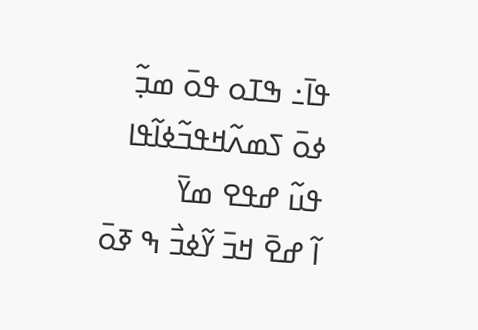ߟߊ߫߸ ߒߠߋ ߟߋ߫ ߘߏ߲߬ ߦߋ߫ ߖߘߍ߬ߞߟߏ߬ߦߊ߬ߟߊ ߟߎ߬ ߝߟߐ ߘߌ߫
ߊ߬ ߝߐ߫ ߞߏ߫ ߌ߬ߦߏ߯ ߒ ߧߋ߫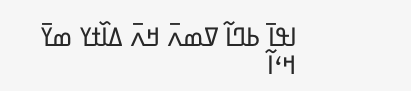ߊߟߊ߫ ߕߣߊ߬ ߜߘߍ߫ ߞߍ߫ ߡߊ߰ߙߌ ߘߌ߫ ߞߵߊ߬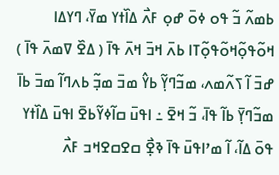ߕߘߍ߬ ߏ߬ ߟߋ ߦߋ߫ ߝߋ߲ ߓߍ߯ ߡߊ߰ߙߌ ߘߌ߫، ߣߌߡߊ ߞߋ߬ߟߋ߲߬ߞߋ߬ߟߋ߲߬ߠߊ ߕߍ߫ ߞߏ߫ ߞߍ߫ ߟߊ߫ ( ߡߐ߰ ߜߘߍ߫ ߟߊ߫ ) ߝߏ߫ ߊ߬ ߖߍ߬ߘߍ، ߘߏ߬ߣߌ߲߬ ߕߌ߮ ߘߏ߫ ߘߏ߲߬ ߕߍߣߊ߬ ߘߏ߫ ߕߊ߫ ߘߏ߬ߣߌ߲߫ ߕߊ߬ ߟߊ߫، ߏ߬ ߞߐ߫ ߸ ߊߟߎ߫ ߛߊ߬ߦߌ߬ߕߐ߫ ߊߟߎ߫ ߡߊ߰ߙߌ ߟߋ߫ ߡߊ߬، ߊ߬ ߘߴߊߟߎ߫ ߟߊ߫ ߢߐ߲߯ ߛߐߛߐߞߏ ߓߍ߯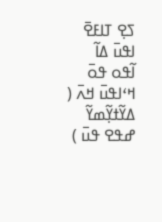ߖߐ߲ ߠߊߓߐ߫ ߊߟߎ߫ ߡߊ߬
ߊ߬ߟߋ ߟߋ߫ ߞߵߊߟߎ߫ ߞߍ߫ ( ߡߌ߬ߙߌ߲߬ߘߌ߬ ߝߟߐ ߟߎ߫ )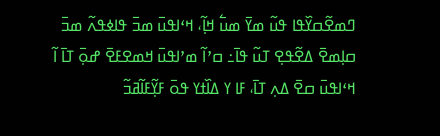ߣߘߐ߬ߛߌ߰ߟߊ ߟߎ߬ ߘߌ߫ ߘߎ߱ ߞߊ߲߬، ߞߵߊߟߎ߫ ߘߏ߫ ߟߊߦߟߍ߬ ߘߏ߫ ߛߊ߲ߘߐ߫ ߡߐ߬ߟߐ߲ ߠߎ߬ ߟߊ߫߸ ߛߴߊ߬ ߘߴߊߟߎ߫ ߞߘߐߓߐ߫ ߝߋ߲߫ ߠߊ߫ ߊ߬ ߞߵߊߟߎ߫ ߛߐ߫ ߡߍ߲ ߠߊ߫، ߓߊ ߌ ߡߊ߰ߙߌ ߟߋ߫ ߓߌ߲߬ߓߊ߬ߥߏ߬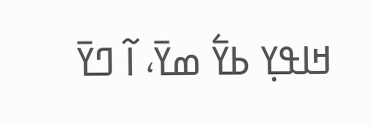ߞߊߟߌ߲ ߕߌ߱ ߘߌ߫، ߊ߬ ߣߌ߫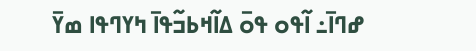ߝߣߊ߫߸ ߊ߬ߟߋ ߟߋ߫ ߡߊ߬ߞߕߏ߬ߟߊ߫ ߤߌߣߟߊ ߘߌ߫